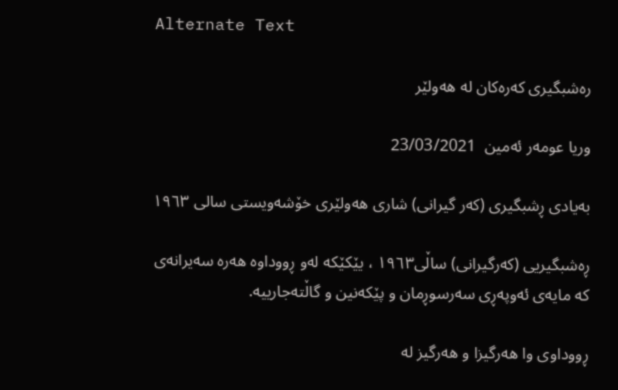Alternate Text

رەشبگیری کەرەکان لە هەولێر

وریا عومەر ئەمین ‌ 23/03/2021

بەیادی ڕشبگیری (کەر گیرانی) شاری هەولێری خۆشەویستی سالی ١٩٦٣

ڕەشبگیریی (کەرگیرانی) ساڵی١٩٦٣ ، یێکێکە لەو ڕووداوە ھەرە سەیرانەی کە مایەی ئەوپەڕی سەرسوڕمان و پێکەنین و گاڵتەجارییە.

ڕووداوی وا ھەرگیزا و ھەرگیز لە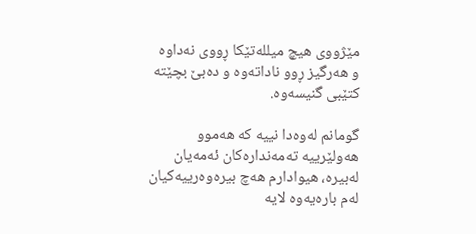مێژووی ھیچ میللەتێکا ڕووی نەداوە و ھەرگیز ڕوو ناداتەوە و دەبێ بچێتە کتێبی گنیسەوە.

گومانم لەوەدا نییە کە ھەموو ھەولێرییە تەمەندارەکان ئەمەیان لەبیرە، ھیوادارم ھەچ بیرەوەرییەکیان لەم بارەیەوە لایە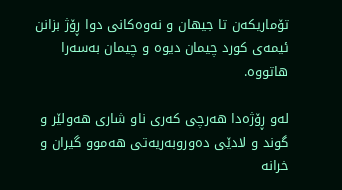تۆماریکەن تا جیھان و نەوەکانی دوا ڕۆژ بزانن ئیمەی کورد چیمان دیوە و چیمان بەسەرا ھاتووە.

لەو ڕۆژەدا ھەرچی کەری ناو شاری ھەولێر و گوند و لادێی دەوروبەریەتی ھەموو گیران و خرانە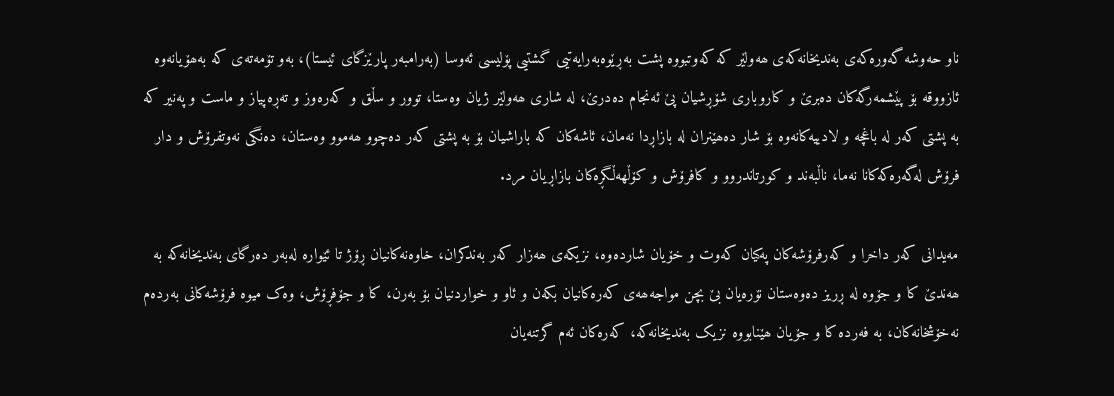ناو حەوشە گەورەکەی بەندیخانەکەی ھەولێر کە کەوتبووە پشت بەڕێوەبەرایەتیی گشتیی پۆلیسی ئەوسا (بەرامبەر پارێزگای ئیستا)، بەو تۆمەتەی کە بەھۆیانەوە ئازووقە بۆ پێشمەرگەکان دەبرێ و کاروباری شۆڕشیان پێ ئەنجام دەدرێ، لە شاری ھەولێر ژیان وەستا، توور و سڵق و کەرەوز و تەڕەپیاز و ماست و پەنیر کە بە پشتی کەر لە باغچە و لادییەکانەوە بۆ شار دەھێنران لە بازاڕدا نەمان، ئاشەکان کە باراشیان بۆ بە پشتی کەر دەچوو ھەموو وەستان، دەنگی نەوتفرۆش و دار فرۆش لەگەرەکەکانا نەما، ناڵبەند و کورتاندروو و کافرۆش و کۆڵھەڵگڕەکان بازاڕیان مرد.

مەیدانی کەر داخرا و کەرفرۆشەکان پەکیان کەوت و خۆیان شاردەوە، نزیکەی ھەزار کەر بەندکران، خاوەنەکانیان ڕۆژ تا ئێوارە لەبەر دەرگای بەندیخانەکە بە ھەندێ کا و جۆوە لە ڕریز دەوەستان نۆرەیان بێ بچن مواجەھەی کەرەکانیان بکەن و ئاو و خواردنیان بۆ بەرن، کا و جۆفڕۆش، وەک میوە فرۆشەکانی بەردەم نەخۆشخانەکان، بە فەردە کا و جۆیان ھێنابووە نزیک بەندیخانەکە، کەرەکان ئەم گرتنەیان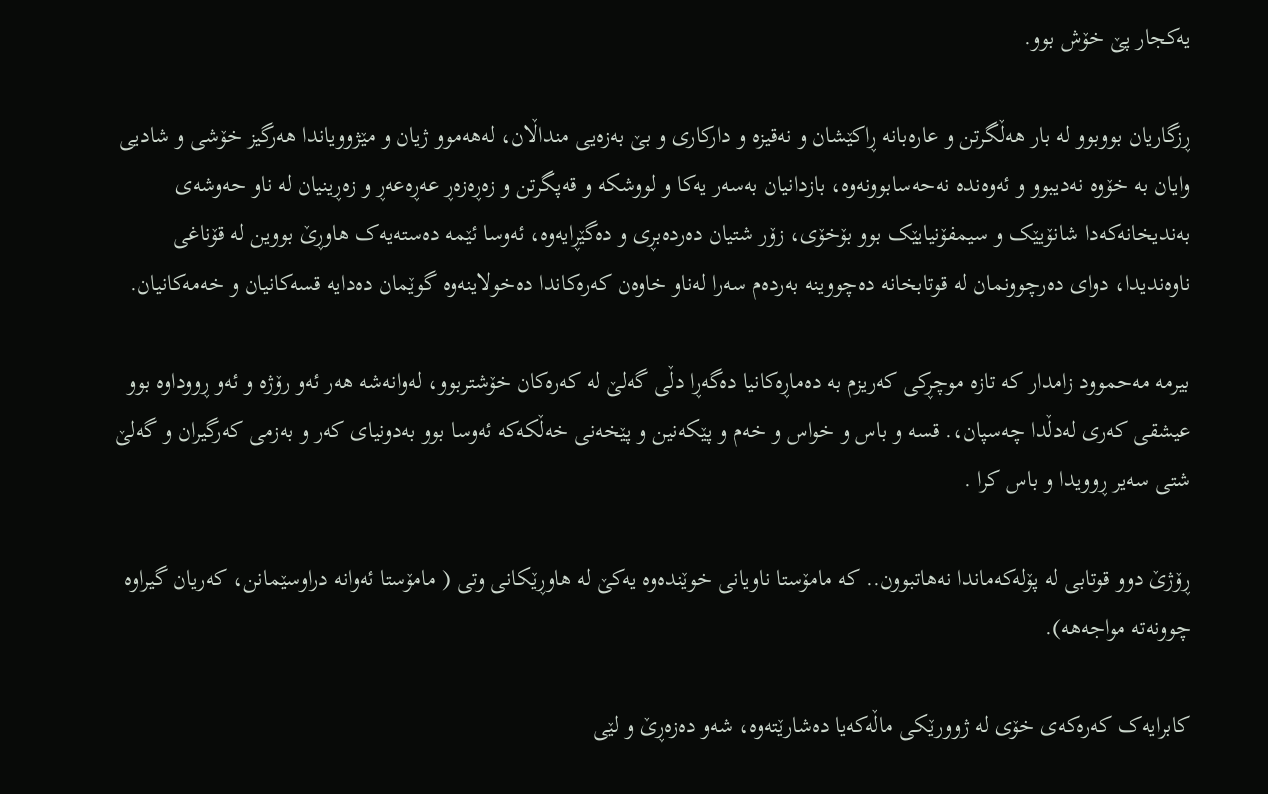یەکجار پێ خۆش بوو.

ڕزگاریان بووبوو لە بار ھەڵگرتن و عارەبانە ڕاکێشان و نەقیزە و دارکاری و بێ بەزەیی منداڵان، لەھەموو ژیان و مێژوویاندا ھەرگیز خۆشی و شادیی وایان بە خۆوە نەدیبوو و ئەوەندە نەحەسابوونەوە، بازدانیان بەسەر یەکا و لووشکە و قەپگرتن و زەڕەزەڕ عەڕەعەڕ و زەڕینیان لە ناو حەوشەی بەندیخانەکەدا شانۆیێک و سیمفۆنیایێک بوو بۆخۆی، زۆر شتیان دەردەبڕی و دەگێڕایەوە، ئەوسا ئێمە دەستەیەک ھاوڕێ بووین لە قۆناغی ناوەندیدا، دوای دەرچوونمان لە قوتابخانە دەچووینە بەردەم سەرا لەناو خاوەن کەرەکاندا دەخولاینەوە گوێمان دەدایە قسەکانیان و خەمەکانیان.

بیرمە مەحموود زامدار کە تازە موچڕکی کەریزم بە دەماڕەکانیا دەگەڕا دڵی گەلێ لە کەرەکان خۆشتربوو، لەوانەشە ھەر ئەو رۆژە و ئەو ڕووداوە بوو عیشقی کەری لەدڵدا چەسپان،. قسە و باس و خواس و خەم و پێکەنین و پێخەنی خەڵکەکە ئەوسا بوو بەدونیای کەر و بەزمی کەرگیران و گەلێ شتی سەیر ڕوویدا و باس کرا .

ڕۆژێ دوو قوتابی لە پۆلەکەماندا نەھاتبوون.. کە مامۆستا ناویانی خوێندەوە یەکێ لە ھاوڕێکانی وتی ( مامۆستا ئەوانە دراوسێمانن، کەریان گیراوە چوونەتە مواجەھە).

کابرایەک کەرەکەی خۆی لە ژوورێکی ماڵەکەیا دەشارێتەوە، شەو دەزەڕێ و لێی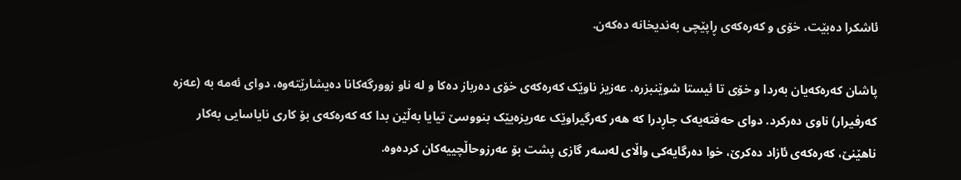ئاشکرا دەبێت، خۆی و کەرەکەی ڕاپێچی بەندیخانە دەکەن.

پاشان کەرەکەیان بەردا و خۆی تا ئیستا شوێنبزرە. عەزیز ناوێک کەرەکەی خۆی دەرباز دەکا و لە ناو زوورگەکانا دەیشارێتەوە، دوای ئەمە بە (عەزە کەرفیرار) ناوی دەرکرد. دوای حەفتەیەک جاڕدرا کە ھەر کەرگیراوێک عەریزەیێک بنووسێ تیایا بەڵێن بدا کە کەرەکەی بۆ کاری نایاسایی بەکار ناھێنێ، کەرەکەی ئازاد دەکرێ، خوا دەرگایەکی واڵای لەسەر گازی پشت بۆ عەرزوحاڵچییەکان کردەوە.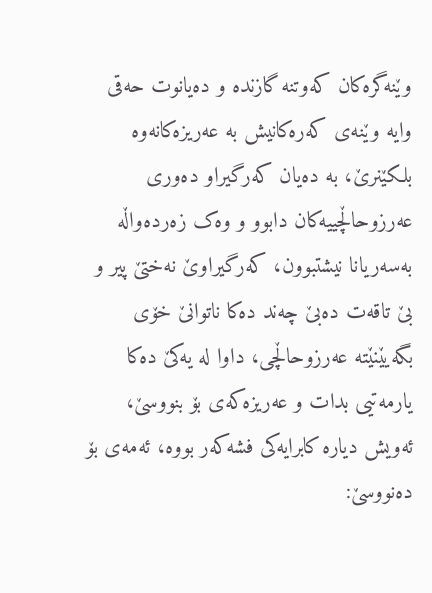وێنەگرەکان کەوتنە گازندە و دەیانوت حەقی وایە وێنەی کەرەکانیش بە عەریزەکانەوە بلکێنرێ، بە دەیان کەرگیراو دەوری عەرزوحاڵچییەکان دابوو و وەک زەردەواڵە بەسەریانا نیشتبوون، کەرگیراوێ نەختێ پیر و بێ تاقەت دەبێ چەند دەکا ناتوانێ خۆی بگەیێنێتە عەرزوحاڵچی، داوا لە یەکێ دەکا یارمەتیی بدات و عەریزەکەی بۆ بنووسێ، ئەویش دیارە کابرایەکی فشەکەر بووە، ئەمەی بۆ دەنووسێ: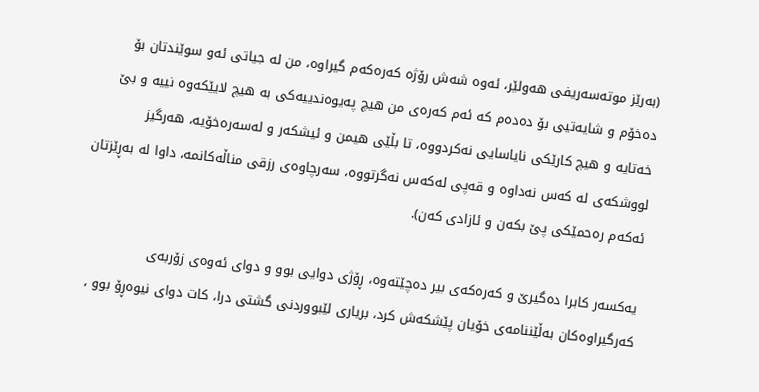(بەرێز موتەسەریفی ھەولێر، ئەوە شەش رۆژە کەرەکەم گیراوە، من لە جیاتی ئەو سوێندتان بۆ دەخۆم و شایەتیی بۆ دەدەم کە ئەم کەرەی من ھیچ پەیوەندییەکی بە ھیچ لایێکەوە نییە و بێ خەتایە و ھیچ کارێکی نایاسایی نەکردووە، تا بڵێی ھیمن و ئیشکەر و لەسەرەخۆیە، ھەرگیز لووشکەی لە کەس نەداوە و قەپی لەکەس نەگرتووە، سەرچاوەی رزقی مناڵەکانمە، داوا لە بەڕێزتان ئەکەم رەحمێکی پێ بکەن و ئازادی کەن).

یەکسەر کابرا دەگیرێ و کەرەکەی بیر دەچێتەوە، ڕۆژی دوایی بوو و دوای ئەوەی زۆربەی کەرگیراوەکان بەڵێننامەی خۆیان پێشکەش کرد، بریاری لێبووردنی گشتی درا، کات دوای نیوەڕۆ بوو ،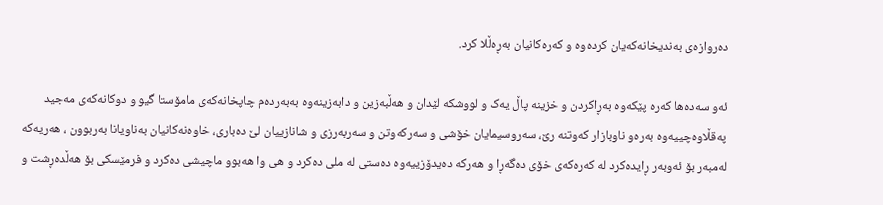دەروازەی بەندیخانەکەیان کردەوە و کەرەکانیان بەڕەڵلا کرد.

ئەو سەدەھا کەرە پێکەوە بەڕاکردن و خزینە پاڵ یەک و لووشکە لێدان و ھەڵبەزین و دابەزینەوە بەبەردەم چاپخانەکەی مامۆستا گیو و دوکانەکەی مەجید پەقڵاوەچییەوە بەرەو ناوبازار کەوتنە رێ، سەروسیمایان خۆشی و سەرکەوتن و سەربەرزی و شانازییان لێ دەباری، خاوەنەکانیان بەناویانا بەربوون ، ھەریەکە لەمبەر بۆ ئەوبەر ڕایدەکرد لە کەرەکەی خۆی دەگەڕا و ھەرکە دەیدۆزییەوە دەستی لە ملی دەکرد و ھی وا ھەبوو ماچیشی دەکرد و فرمێسکی بۆ ھەڵدەڕشت و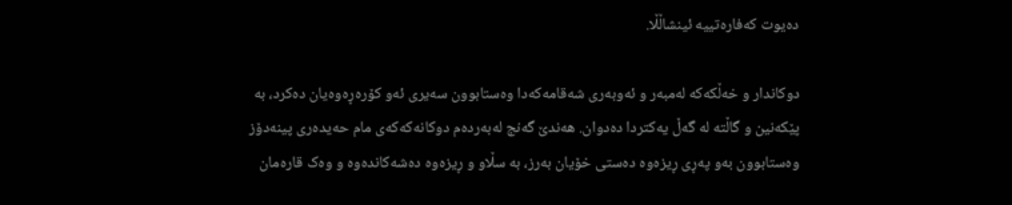دەیوت کەفارەتییە ئینشاڵڵا.

دوکاندار و خەڵکەکە لەمبەر و ئەوبەری شەقامەکەدا وەستابوون سەیری ئەو کۆرەڕەوەیان دەکرد، بە پێکەنین و گاڵتە لە گەڵ یەکتردا دەدوان. ھەندێ گەنج لەبەردەم دوکانەکەکەی مام حەیدەری پینەدۆز وەستابوون بەو پەڕی ڕیزەوە دەستی خۆیان بەرز، بە سڵاو و ڕیزەوە دەشەکاندەوە و وەک قارەمان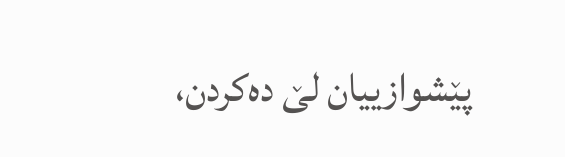پێشوازییان لێ دەکردن،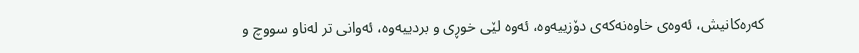کەرەکانیش، ئەوەی خاوەنەکەی دۆزییەوە، ئەوە لێی خوڕی و بردییەوە، ئەوانی تر لەناو سووچ و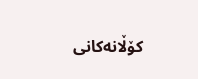کۆڵانەکانی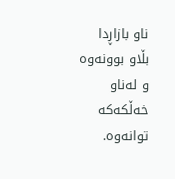ناو بازاڕدا بڵاو بوونەوە و لەناو خەڵکەکە توانەوە.